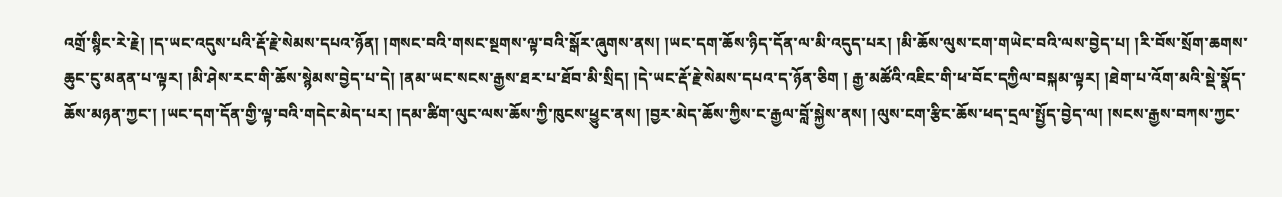འགྲོ་སྙིང་རེ་རྗེ། །ད་ཡང་འདུས་པའི་རྡོ་རྗེ་སེམས་དཔའ་ཉོན། །གསང་བའི་གསང་སྔགས་ལྟ་བའི་སྒོར་ཞུགས་ནས། །ཡང་དག་ཆོས་ཉིད་དོན་ལ་མི་འདུད་པར། །མི་ཆོས་ལུས་ངག་གཡེང་བའི་ལས་བྱེད་པ། །རི་བོས་སྲོག་ཆགས་ཆུང་ངུ་མནན་པ་ལྟར། །མི་ཤེས་རང་གི་ཆོས་སྙེམས་བྱེད་པ་དེ། །ནམ་ཡང་སངས་རྒྱས་ཐར་པ་ཐོབ་མི་སྲིད། །དེ་ཡང་རྡོ་རྗེ་སེམས་དཔའ་ད་ཉོན་ཅིག ། རྒྱ་མཚོའི་འཇིང་གི་ཕ་བོང་དཀྱིལ་བསྐམ་ལྟར། །ཐེག་པ་འོག་མའི་སྡེ་སྣོད་ཆོས་མཉན་ཀྱང་། །ཡང་དག་དོན་གྱི་ལྟ་བའི་གདེང་མེད་པར། །དམ་ཚིག་ལུང་ལས་ཆོས་ཀྱི་ཁུངས་ཕྱུང་ནས། །བྱར་མེད་ཆོས་ཀྱིས་ང་རྒྱལ་བློ་སྐྱེས་ནས། །ལུས་ངག་རྩིང་ཆོས་ཕད་དྲལ་སྤྱོད་བྱེད་ལ། །སངས་རྒྱས་བཀས་ཀྱང་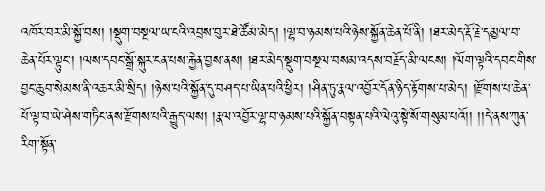འཁོར་བར་མི་སྐྱོ་བས། །སྡུག་བསྔལ་ཡ་ངའི་འབྲས་བུར་ཐེ་ཚོམ་མེད། །ལྷ་བ་ཉམས་པའི་ཉེས་སྐྱོན་ཆེན་པོ་ནི། །ཐར་མེད་རྡོ་རྗེ་དམྱལ་བ་ཆེན་པོར་ལྟུང་། །ལས་དབང་སྒྲོ་སྐུར་ངན་པས་རྐྱེན་བྱས་ནས། །ཐར་མེད་སྡུག་བསྔལ་བསམ་འདས་བརྗོད་མི་ལངས། །ལོག་ལྟའི་དབང་གིས་བྱང་ཆུབ་སེམས་ནི་འཆར་མི་སྲིད། །ཉེས་པའི་སྐྱོན་དུ་བཤད་པ་ཡིན་པའི་ཕྱིར། །ཤིན་ཏུ་རྣལ་འབྱོར་དོན་ཉིད་རྟོགས་པ་མེད། །རྫོགས་པ་ཆེན་པོ་ལྟ་བ་ཡེ་ཤེས་གཏིང་ནས་རྫོགས་པའི་རྒྱུད་ལས། །རྣལ་འབྱོར་ལྷ་བ་ཉམས་པའི་སྐྱོན་བསྟན་པའི་ལེའུ་སྟེ་སོ་གསུམ་པའོ།། །།དེ་ནས་ཀུན་རིག་སྟོན་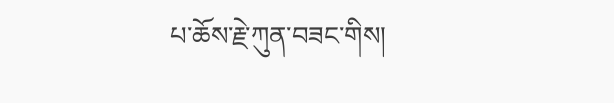པ་ཆོས་རྗེ་ཀུན་བཟང་གིས།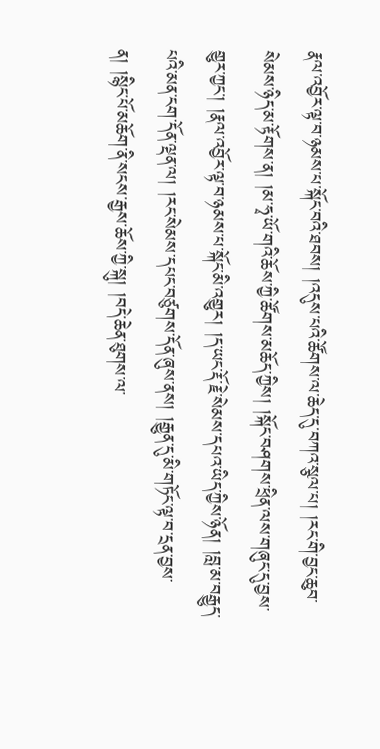རྣལ་འབྱོར་ལྟ་བ་ཉམས་པ་སྐོང་བའི་ཐབས། །འདུས་པའི་ཚོགས་ལ་ཆེད་དུ་བཀའ་སྩལ་པ། །རང་གི་བྱང་ཆུབ་སེམས་ཉིད་མ་རྟོགས་ན། །མ་ཧྭ་ཡོ་གའི་ཆོས་ཀྱི་ཚོགས་མཆོད་ཀྱིས། །སྐོང་བཤགས་ཕྲིན་ལས་གཞུང་དུ་བྱས་གྱུར་ཀྱང་། །རྣལ་འབྱོར་ལྟ་བ་ཉམས་པ་སྐོང་མི་འགྱུར། །ད་ཡང་རྡོ་རྗེ་སེམས་དཔའ་ཡིད་ཀྱིས་ཉོན། །བླ་མ་བརྒྱུད་པའི་མན་ངག་དོན་ལྡན་ལ། །རང་སེམས་དཔང་བཙུགས་དོན་ཞུས་ནས། །རྒྱུན་དུ་མི་གཏོང་ལྟ་བ་དྲན་བྱས་ན། །སྙིང་པོ་མཆོག་ནི་སངས་རྒྱས་ཆོས་ཀྱི་སྐུ། །བདེ་ཆེན་ཐུགས་ལ་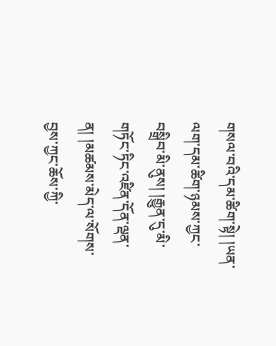གསལ་བའི་དམ་ཚིག་སྟེ། །ཡན་ལག་དམ་ཚིག་ཉམས་ཀྱང་བསྒྲིབ་མི་ནུས། །རྒྱུན་དུ་མི་གཏོང་ཏིང་འཛིན་དོན་ལྡན་ན། །མཚམས་མེད་ལ་སོགས་བྱས་ཀྱང་ཆོས་ཀྱི་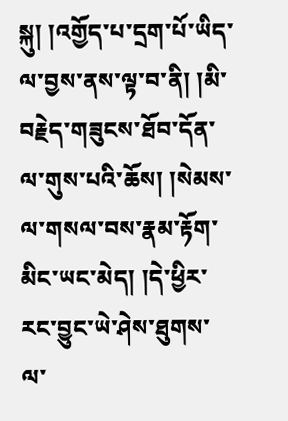སྐུ། །འགྱོད་པ་དྲག་པོ་ཡིད་ལ་བྱས་ནས་ལྟ་བ་ནི། །མི་བརྗེད་གཟུངས་ཐོབ་དོན་ལ་གུས་པའི་ཆོས། །སེམས་ལ་གསལ་བས་རྣམ་རྟོག་མིང་ཡང་མེད། །དེ་ཕྱིར་རང་བྱུང་ཡེ་ཤེས་ཐུགས་ལ་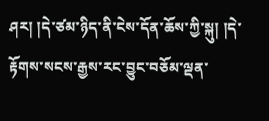ཤར། །དེ་ཙམ་ཉིད་ནི་ངེས་དོན་ཆོས་ཀྱི་སྐུ། །དེ་རྟོགས་སངས་རྒྱས་རང་བྱུང་བཅོམ་ལྡན་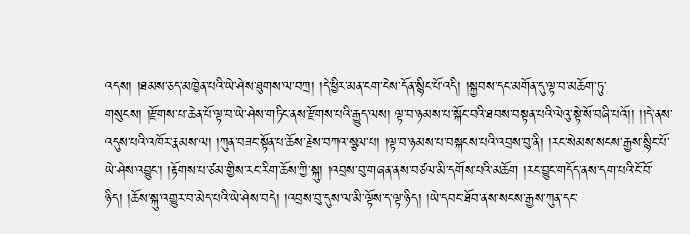འདས། །ཐམས་ཅད་མཁྱེན་པའི་ཡེ་ཤེས་ཐུགས་ལ་བཀྲ། །དེ་ཕྱིར་མན་ངག་ངེས་དོན་སྙིང་པོ་འདི། །སྐྱབས་དང་མགོན་དུ་ལྟ་བ་མཆོག་ཏུ་གསུངས། །རྫོགས་པ་ཆེན་པོ་ལྟ་བ་ཡེ་ཤེས་གཏིང་ནས་རྫོགས་པའི་རྒྱུད་ལས། ལྟ་བ་ཉམས་པ་སྐོང་བའི་ཐབས་བསྟན་པའི་ལེའུ་སྟེ་སོ་བཞི་པའོ།། །།དེ་ནས་འདུས་པའི་འཁོར་རྣམས་ལ། །ཀུན་བཟང་སྟོན་པ་ཆོས་རྗེས་བཀའ་སྩལ་པ། །ལྟ་བ་ཉམས་པ་བསྐངས་པའི་འབྲས་བུ་ནི། །རང་སེམས་སངས་རྒྱས་སྙིང་པོ་ཡེ་ཤེས་འབྱུང་། །རྟོགས་པ་ཙམ་གྱིས་རང་རིག་ཆོས་ཀྱི་སྐུ། །འབྲས་བུ་གཞན་ནས་བཙལ་མི་དགོས་པའི་མཆོག །རང་བྱུང་གདོད་ནས་དག་པའི་ངོ་བོ་ཉིད། །ཆོས་སྐུ་འགྱུར་བ་མེད་པའི་ཡེ་ཤེས་བདེ། །འབྲས་བུ་དུས་ལ་མི་ལྟོས་ད་ལྟ་ཉིད། །ཡེ་དབང་ཐོབ་ནས་སངས་རྒྱས་ཀུན་དང་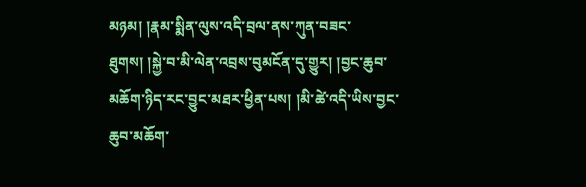མཉམ། །རྣམ་སྨིན་ལུས་འདི་བྲལ་ནས་ཀུན་བཟང་ཐུགས། །སྐྱེ་བ་མི་ལེན་འབྲས་བུམངོན་དུ་གྱུར། །བྱང་ཆུབ་མཆོག་ཉིད་རང་བྱུང་མཐར་ཕྱིན་པས། །མི་ཚེ་འདི་ཡིས་བྱང་ཆུབ་མཆོག་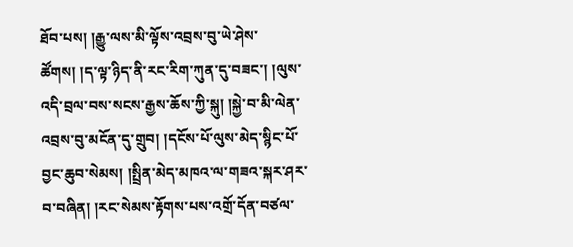ཐོབ་པས། །རྒྱུ་ལས་མི་ལྟོས་འབྲས་བུ་ཡེ་ཤེས་ཚོགས། །ད་ལྟ་ཉིད་ནི་རང་རིག་ཀུན་དུ་བཟང་། །ལུས་འདི་བྲལ་བས་སངས་རྒྱས་ཆོས་ཀྱི་སྐུ། །སྐྱེ་བ་མི་ལེན་འབྲས་བུ་མངོན་དུ་གྲུབ། །དངོས་པོ་ལུས་མེད་སྙིང་པོ་བྱང་ཆུབ་སེམས། །སྤྲིན་མེད་མཁའ་ལ་གཟའ་སྐར་ཤར་བ་བཞིན། །རང་སེམས་རྟོགས་པས་འགྲོ་དོན་བཙལ་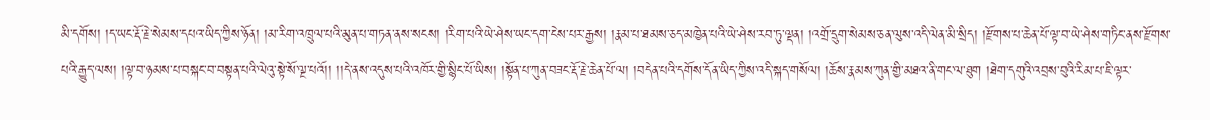མི་དགོས། །ད་ཡང་རྡོ་རྗེ་སེམས་དཔའ་ཡིད་ཀྱིས་ཉོན། །མ་རིག་འཁྲུལ་པའི་མུན་པ་གཏན་ནས་སངས། །རིག་པའི་ཡེ་ཤེས་ཡང་དག་ངེས་པར་རྒྱས། །རྣམ་པ་ཐམས་ཅད་མཁྱེན་པའི་ཡེ་ཤེས་རབ་ཏུ་ལྡན། །འགྲོ་དྲུག་སེམས་ཅན་ལུས་འདི་ལེན་མི་སྲིད། །རྫོགས་པ་ཆེན་པོ་ལྟ་བ་ཡེ་ཤེས་གཏིང་ནས་རྫོགས་པའི་རྒྱུད་ལས། །ལྟ་བ་ཉམས་པ་བསྐང་བ་བསྟན་པའི་ལེའུ་སྟེ་སོ་ལྔ་པའོ།། །།དེ་ནས་འདུས་པའི་འཁོར་གྱི་སྙིང་པོ་ཡིས། །སྟོན་པ་ཀུན་བཟང་རྡོ་རྗེ་ཆེན་པོ་ལ། །བདེན་པའི་དགོས་དོན་ཡིད་ཀྱིས་འདི་སྐད་གསོལ། །ཆོས་རྣམས་ཀུན་གྱི་མཐའ་ནི་གང་ལ་ཐུག །ཐེག་དགུའི་འབྲས་བུའི་རིམ་པ་ཇི་ལྟར་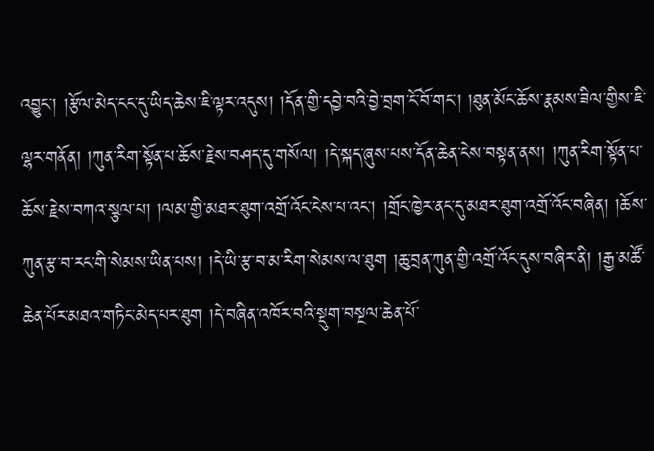འབྱུང་། །རྩོལ་མེད་ངང་དུ་ཡིད་ཆེས་ཇི་ལྟར་འདུས། །དོན་གྱི་དབྱེ་བའི་བྱེ་བྲག་ངོ་བོ་གང་། །ཐུན་མོང་ཆོས་རྣམས་ཟིལ་གྱིས་ཇི་ལྷར་གནོན། །ཀུན་རིག་སྟོན་པ་ཆོས་རྗེས་བཤད་དུ་གསོལ། །དེ་སྐད་ཞུས་པས་དོན་ཆེན་ངེས་བསྟན་ནས། །ཀུན་རིག་སྟོན་པ་ཆོས་རྗེས་བཀའ་སྩལ་པ། །ལམ་གྱི་མཐར་ཐུག་འགྲོ་འོང་ངེས་པ་འང་། །གྲོང་ཁྱེར་ནང་དུ་མཐར་ཐུག་འགྲོ་འོང་བཞིན། །ཆོས་ཀུན་རྩ་བ་རང་གི་སེམས་ཡིན་པས། །དེ་ཡི་རྩ་བ་མ་རིག་སེམས་ལ་ཐུག །ཆུ་བྲན་ཀུན་གྱི་འགྲོ་འོང་དུས་བཞིར་ནི། །རྒྱ་མཚོ་ཆེན་པོར་མཐའ་གཏིང་མེད་པར་ཐུག །དེ་བཞིན་འཁོར་བའི་སྡུག་བསྔལ་ཆེན་པོ་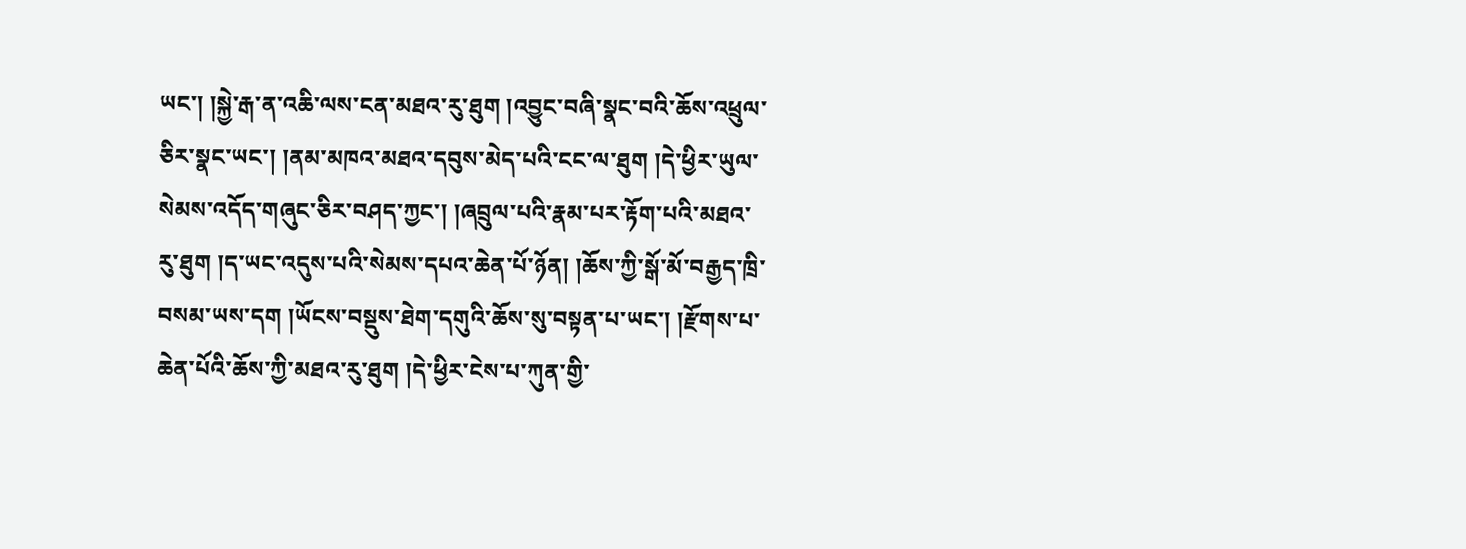ཡང་། །སྐྱེ་རྒ་ན་འཆི་ལས་ངན་མཐའ་རུ་ཐུག །འབྱུང་བཞི་སྣང་བའི་ཆོས་འཕྲུལ་ཅིར་སྣང་ཡང་། །ནམ་མཁའ་མཐའ་དབུས་མེད་པའི་ངང་ལ་ཐུག །དེ་ཕྱིར་ཡུལ་སེམས་འདོད་གཞུང་ཅིར་བཤད་ཀྱང་། །ཞབྲུལ་པའི་རྣམ་པར་རྟོག་པའི་མཐའ་རུ་ཐུག །ད་ཡང་འདུས་པའི་སེམས་དཔའ་ཆེན་པོ་ཉོན། །ཆོས་ཀྱི་སྒོ་མོ་བརྒྱད་ཁྲི་བསམ་ཡས་དག །ཡོངས་བསྡུས་ཐེག་དགུའི་ཆོས་སུ་བསྟན་པ་ཡང་། །རྫོགས་པ་ཆེན་པོའི་ཆོས་ཀྱི་མཐའ་རུ་ཐུག །དེ་ཕྱིར་ངེས་པ་ཀུན་གྱི་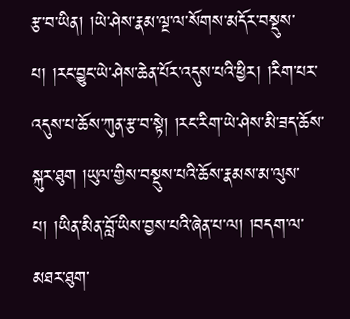རྩ་བ་ཡིན། །ཡེ་ཤེས་རྣམ་ལྔ་ལ་སོགས་མདོར་བསྡུས་པ། །རང་བྱུང་ཡེ་ཤེས་ཆེན་པོར་འདུས་པའི་ཕྱིར། །རིག་པར་འདུས་པ་ཆོས་ཀུན་རྩ་བ་སྟེ། །རང་རིག་ཡེ་ཤེས་མི་ཟད་ཆོས་སྐུར་ཐུག །ཡུལ་གྱིས་བསྡུས་པའི་ཆོས་རྣམས་མ་ལུས་པ། །ཡིན་མིན་བློ་ཡིས་བྱས་པའི་ཞེན་པ་ལ། །བདག་ལ་མཐར་ཐུག་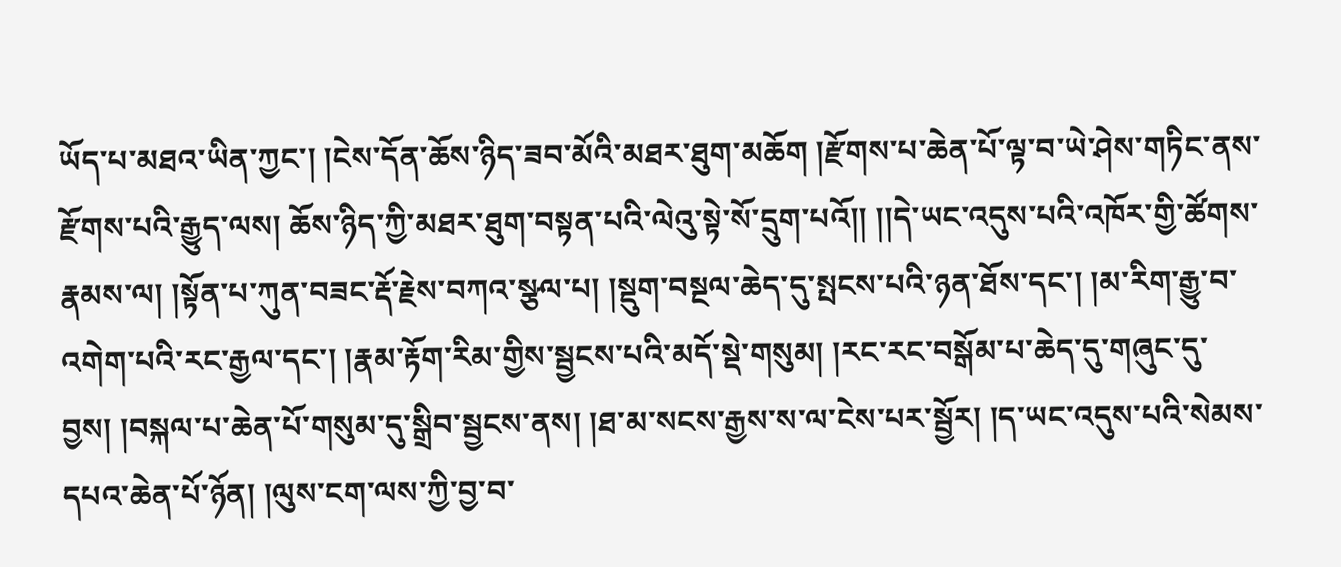ཡོད་པ་མཐའ་ཡིན་ཀྱང་། །ངེས་དོན་ཆོས་ཉིད་ཟབ་མོའི་མཐར་ཐུག་མཆོག །རྫོགས་པ་ཆེན་པོ་ལྟ་བ་ཡེ་ཤེས་གཏིང་ནས་རྫོགས་པའི་རྒྱུད་ལས། ཆོས་ཉིད་ཀྱི་མཐར་ཐུག་བསྟན་པའི་ལེའུ་སྟེ་སོ་དྲུག་པའོ།། །།དེ་ཡང་འདུས་པའི་འཁོར་གྱི་ཚོགས་རྣམས་ལ། །སྟོན་པ་ཀུན་བཟང་རྡོ་རྗེས་བཀའ་སྩལ་པ། །སྡུག་བསྔལ་ཆེད་དུ་སྤངས་པའི་ཉན་ཐོས་དང་། །མ་རིག་རྒྱུ་བ་འགེག་པའི་རང་རྒྱལ་དང་། །རྣམ་རྟོག་རིམ་གྱིས་སྦྱངས་པའི་མདོ་སྡེ་གསུམ། །རང་རང་བསྒོམ་པ་ཆེད་དུ་གཞུང་དུ་བྱས། །བསྐལ་པ་ཆེན་པོ་གསུམ་དུ་སྒྲིབ་སྦྱངས་ནས། །ཐ་མ་སངས་རྒྱས་ས་ལ་ངེས་པར་སྦྱོར། །ད་ཡང་འདུས་པའི་སེམས་དཔའ་ཆེན་པོ་ཉོན། །ལུས་ངག་ལས་ཀྱི་བྱ་བ་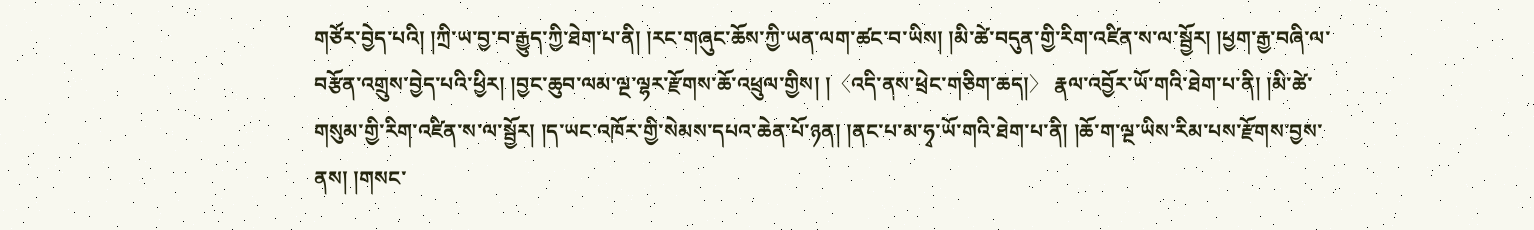གཙོར་བྱེད་པའི། །ཀྲི་ཡ་བྱ་བ་རྒྱུད་ཀྱི་ཐེག་པ་ནི། །རང་གཞུང་ཆོས་ཀྱི་ཡན་ལག་ཚང་བ་ཡིས། །མི་ཚེ་བདུན་གྱི་རིག་འཛིན་ས་ལ་སྦྱོར། །ཕྱག་རྒྱ་བཞི་ལ་བརྩོན་འགྲུས་བྱེད་པའི་ཕྱིར། །བྱང་ཆུབ་ལམ་ལྔ་ལྷར་རྫོགས་ཆོ་འཕྲུལ་གྱིས། །〈འདི་ནས་ཕྲེང་གཅིག་ཆད།〉 རྣལ་འབྱོར་ཡོ་གའི་ཐེག་པ་ནི། །མི་ཚེ་གསུམ་གྱི་རིག་འཛིན་ས་ལ་སྦྱོར། །ད་ཡང་འཁོར་གྱི་སེམས་དཔའ་ཆེན་པོ་ཉན། །ནང་པ་མ་ཧྭ་ཡོ་གའི་ཐེག་པ་ནི། །ཆོ་ག་ལྔ་ཡིས་རིམ་པས་རྫོགས་བྱས་ནས། །གསང་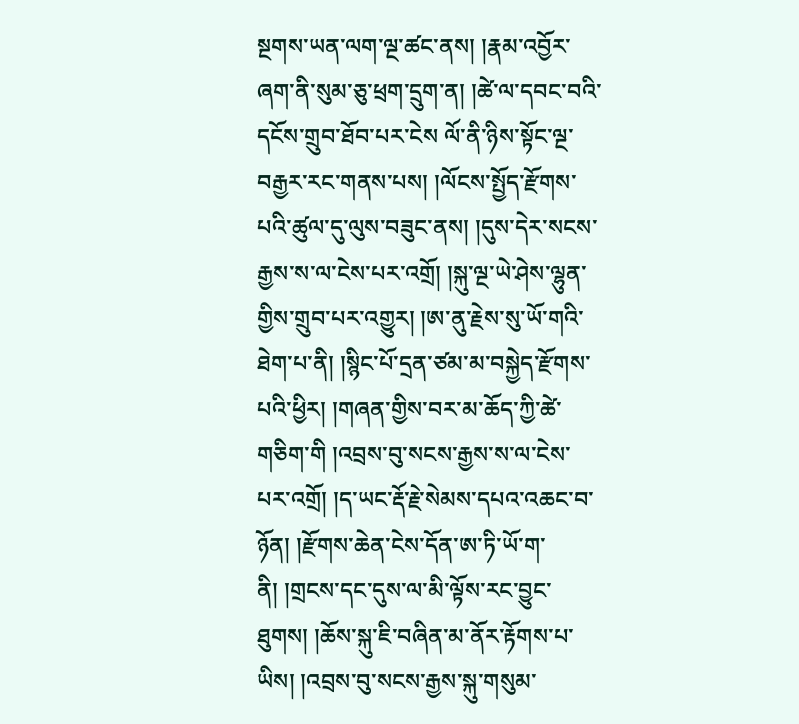སྔགས་ཡན་ལག་ལྔ་ཚང་ནས། །རྣམ་འབྱོར་ཞག་ནི་སུམ་ཅུ་ཕྲག་དྲུག་ན། །ཚེ་ལ་དབང་བའི་དངོས་གྲུབ་ཐོབ་པར་ངེས ལོ་ནི་ཉིས་སྟོང་ལྔ་བརྒྱར་རང་གནས་པས། །ལོངས་སྤྱོད་རྫོགས་པའི་ཚུལ་དུ་ལུས་བཟུང་ནས། །དུས་དེར་སངས་རྒྱས་ས་ལ་ངེས་པར་འགྲོ། །སྐུ་ལྔ་ཡེ་ཤེས་ལྷུན་གྱིས་གྲུབ་པར་འགྱུར། །ཨ་ནུ་རྗེས་སུ་ཡོ་གའི་ཐེག་པ་ནི། །སྙིང་པོ་དྲན་ཙམ་མ་བསྐྱེད་རྫོགས་པའི་ཕྱིར། །གཞན་གྱིས་བར་མ་ཆོད་ཀྱི་ཚེ་གཅིག་གི །འབྲས་བུ་སངས་རྒྱས་ས་ལ་ངེས་པར་འགྲོ། །ད་ཡང་རྡོ་རྗེ་སེམས་དཔའ་འཆང་བ་ཉོན། །རྫོགས་ཆེན་ངེས་དོན་ཨ་ཏི་ཡོ་ག་ནི། །གྲངས་དང་དུས་ལ་མི་ལྟོས་རང་བྱུང་ཐུགས། །ཆོས་སྐུ་ཇི་བཞིན་མ་ནོར་རྟོགས་པ་ཡིས། །འབྲས་བུ་སངས་རྒྱས་སྐུ་གསུམ་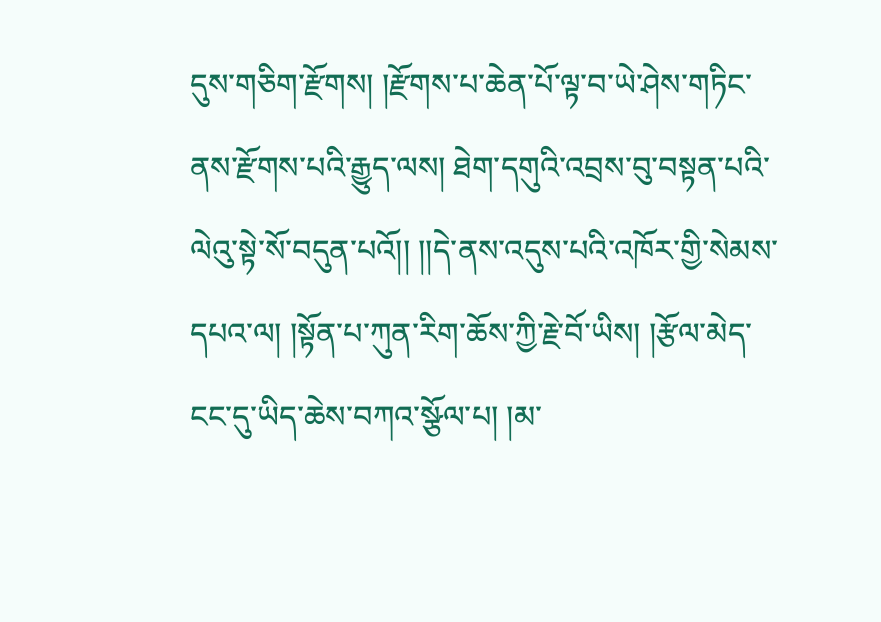དུས་གཅིག་རྫོགས། །རྫོགས་པ་ཆེན་པོ་ལྟ་བ་ཡེ་ཤེས་གཏིང་ནས་རྫོགས་པའི་རྒྱུད་ལས། ཐེག་དགུའི་འབྲས་བུ་བསྟན་པའི་ལེའུ་སྟེ་སོ་བདུན་པའོ།། །།དེ་ནས་འདུས་པའི་འཁོར་གྱི་སེམས་དཔའ་ལ། །སྟོན་པ་ཀུན་རིག་ཆོས་ཀྱི་རྗེ་བོ་ཡིས། །རྩོལ་མེད་ངང་དུ་ཡིད་ཆེས་བཀའ་སྩོལ་པ། །མ་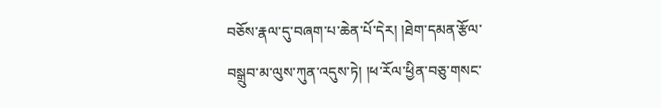བཅོས་རྣལ་དུ་བཞག་པ་ཆེན་པོ་དེར། །ཐེག་དམན་རྩོལ་བསྒྲུབ་མ་ལུས་ཀུན་འདུས་ཏེ། །ཕ་རོལ་ཕྱིན་བཅུ་གསང་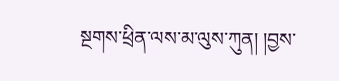སྔགས་ཕྲིན་ལས་མ་ལུས་ཀུན། །བྱས་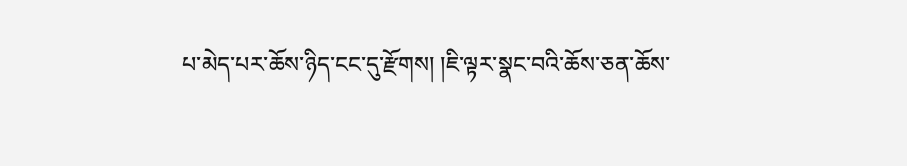པ་མེད་པར་ཆོས་ཉིད་ངང་དུ་རྫོགས། །ཇི་ལྟར་སྣང་བའི་ཆོས་ཅན་ཆོས་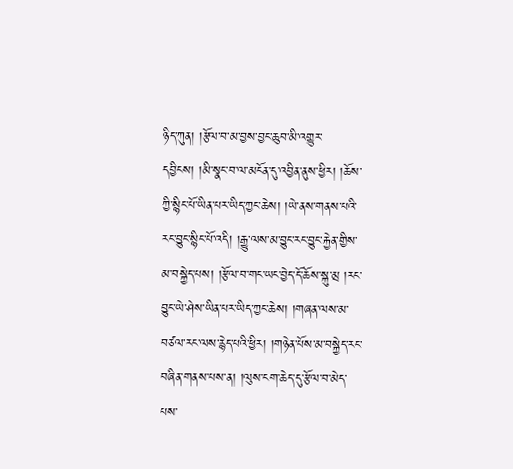ཉིད་ཀུན། །རྩོལ་བ་མ་བྱས་བྱང་ཆུབ་མི་འགྱུར་དབྱིངས། །མི་སྣང་བ་ལ་མངོན་དུ་འབྱིན་ནུས་ཕྱིར། །ཆོས་ཀྱི་སྙིང་པོ་ཡིན་པར་ཡིད་ཀྱང་ཆེས། །ཡེ་ནས་གནས་པའི་རང་བྱུང་སྙིང་པོ་འདི། །རྒྱུ་ལས་མ་བྱུང་རང་བྱུང་རྐྱེན་གྱིས་མ་བསྐྱེད་པས། །རྩོལ་བ་གང་ཡང་བྱེད་དོ་ཆོས་སྐུ་མྲ །རང་བྱུང་ཡེ་ཤེས་ཡིན་པར་ཡིད་ཀྱང་ཆེས། །གཞན་ལས་མ་བཙལ་རང་ལས་རྙེད་པའི་ཕྱིར། །གཉེན་པོས་མ་བསྐྱེད་རང་བཞིན་གནས་པས་ན། །ལུས་ངག་ཆེད་དུ་རྩོལ་བ་མེད་པས་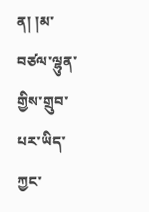ན། །མ་བཙལ་ལྷུན་གྱིས་གྲུབ་པར་ཡིད་ཀྱང་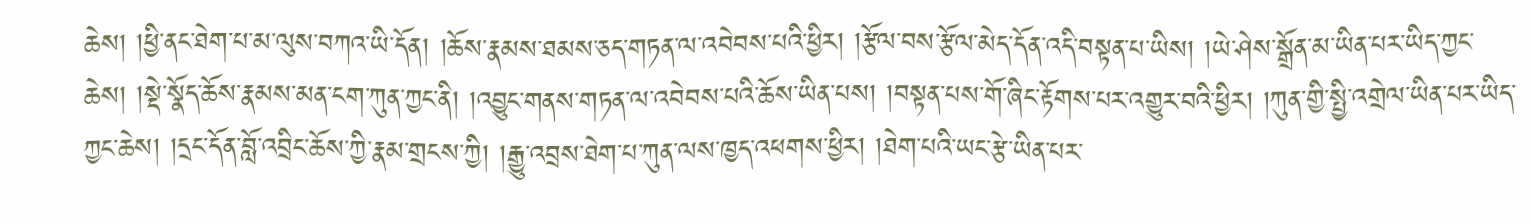ཆེས། །ཕྱི་ནང་ཐེག་པ་མ་ལུས་བཀའ་ཡི་དོན། །ཆོས་རྣམས་ཐམས་ཅད་གཏན་ལ་འབེབས་པའི་ཕྱིར། །རྩོལ་བས་རྩོལ་མེད་དོན་འདི་བསྟན་པ་ཡིས། །ཡེ་ཤེས་སྒྲོན་མ་ཡིན་པར་ཡིད་ཀྱང་ཆེས། །སྡེ་སྣོད་ཆོས་རྣམས་མན་ངག་ཀུན་ཀྱང་ནི། །འབྱུང་གནས་གཏན་ལ་འབེབས་པའི་ཆོས་ཡིན་པས། །བསྟན་པས་གོ་ཞིང་རྟོགས་པར་འགྱུར་བའི་ཕྱིར། །ཀུན་གྱི་སྤྱི་འགྲེལ་ཡིན་པར་ཡིད་ཀྱང་ཆེས། །དྲང་དོན་བློ་འབྲིང་ཆོས་ཀྱི་རྣམ་གྲངས་ཀྱི། །རྒྱུ་འབྲས་ཐེག་པ་ཀུན་ལས་ཁྱད་འཕགས་ཕྱིར། །ཐེག་པའི་ཡང་རྩེ་ཡིན་པར་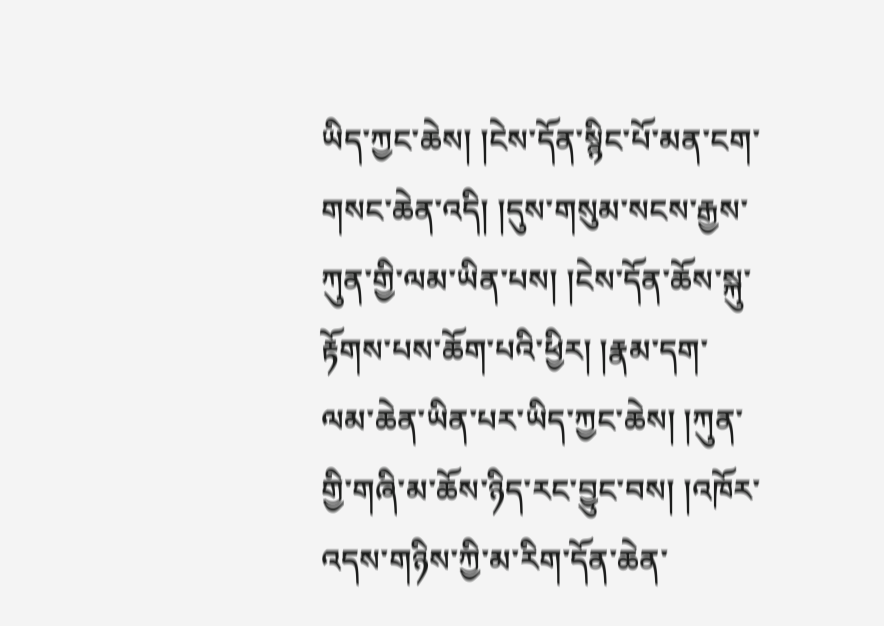ཡིད་ཀྱང་ཆེས། །ངེས་དོན་སྙིང་པོ་མན་ངག་གསང་ཆེན་འདི། །དུས་གསུམ་སངས་རྒྱས་ཀུན་གྱི་ལམ་ཡིན་པས། །ངེས་དོན་ཆོས་སྐུ་རྟོགས་པས་ཆོག་པའི་ཕྱིར། །རྣམ་དག་ལམ་ཆེན་ཡིན་པར་ཡིད་ཀྱང་ཆེས། །ཀུན་གྱི་གཞི་མ་ཆོས་ཉིད་རང་བྱུང་བས། །འཁོར་འདས་གཉིས་ཀྱི་མ་རིག་དོན་ཆེན་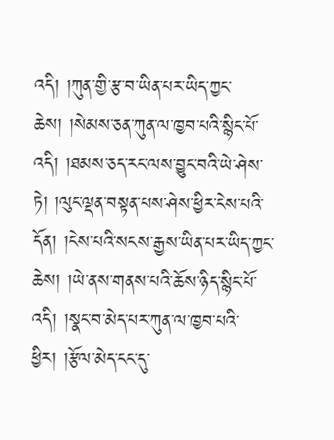འདི། །ཀུན་གྱི་རྩ་བ་ཡིན་པར་ཡིད་ཀྱང་ཆེས། །སེམས་ཅན་ཀུན་ལ་ཁྱབ་པའི་སྙིང་པོ་འདི། །ཐམས་ཅད་རང་ལས་བྱུང་བའི་ཡེ་ཤེས་ཏེ། །ལུང་ལྡན་བསྟན་པས་ཤེས་ཕྱིར་ངེས་པའི་དོན། །ངེས་པའི་སངས་རྒྱས་ཡིན་པར་ཡིད་ཀྱང་ཆེས། །ཡེ་ནས་གནས་པའི་ཆོས་ཉིད་སྙིང་པོ་འདི། །སྣང་བ་མེད་པར་ཀུན་ལ་ཁྱབ་པའི་ཕྱིར། །རྩོལ་མེད་ངང་དུ་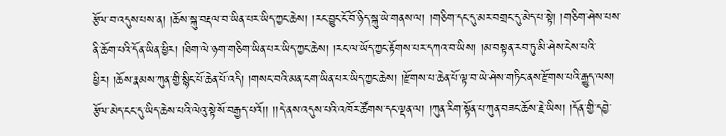རྩོལ་བ་འདུས་པས་ན། །ཆོས་སྐུ་བརྡལ་བ་ཡིན་པར་ཡིད་ཀྱང་ཆེས། །རང་བྱུང་ངོ་བོ་ཉིད་སྐུ་ཡེ་གནས་ལ། །གཅིག་དང་དུ་མར་བགྲང་དུ་མེད་པ་སྟེ། །གཅིག་ཤེས་པས་ནི་ཆོག་པའི་དོན་ཡིན་ཕྱིར། །ཐིག་ལེ་ཉག་གཅིག་ཡིན་པར་ཡིད་ཀྱང་ཆེས། །རང་ལ་ཡོད་ཀྱང་རྟོགས་པར་དཀའ་བ་ཡིས། །མ་བསྟན་རབ་ཏུ་མི་ཤེས་ངེས་པའི་ཕྱིར། །ཆོས་རྣམས་ཀུན་གྱི་སྙིང་པོ་ཆེན་པོ་འདི། །གསང་བའི་མན་ངག་ཡིན་པར་ཡིད་ཀྱང་ཆེས། །རྫོགས་པ་ཆེན་པོ་ལྟ་བ་ཡེ་ཤེས་གཏིང་ནས་རྫོགས་པའི་རྒྱུད་ལས། རྩོལ་མེད་ངང་དུ་ཡིད་ཆེས་པའི་ལེའུ་སྟེ་སོ་བརྒྱད་པའོ།། །།དེ་ནས་འདུས་པའི་འཁོར་ཚོགས་དང་ལྡན་ལ། །ཀུན་རིག་སྟོན་པ་ཀུན་བཟང་ཆོས་རྗེ་ཡིས། །དོན་གྱི་དབྱེ་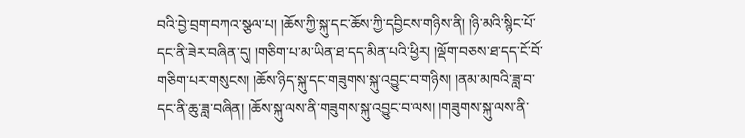བའི་བྱེ་བྲག་བཀའ་སྩལ་པ། །ཆོས་ཀྱི་སྐུ་དང་ཆོས་ཀྱི་དབྱིངས་གཉིས་ནི། །ཉི་མའི་སྙིང་པོ་དང་ནི་ཟེར་བཞིན་དུ། །གཅིག་པ་མ་ཡིན་ཐ་དད་མིན་པའི་ཕྱིར། །ལྡོག་བཅས་ཐ་དད་ངོ་བོ་གཅིག་པར་གསུངས། །ཆོས་ཉིད་སྐུ་དང་གཟུགས་སྐུ་འབྱུང་བ་གཉིས། །ནམ་མཁའི་ཟླ་བ་དང་ནི་ཆུ་ཟླ་བཞིན། །ཆོས་སྐུ་ལས་ནི་གཟུགས་སྐུ་འབྱུང་བ་ལས། །གཟུགས་སྐུ་ལས་ནི་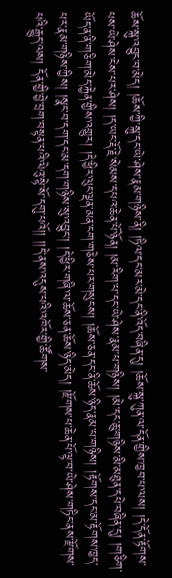ཆོས་སྐུ་འབྱུང་བ་མེད། །ཆོས་ཀྱི་སྐུ་དང་ཡེ་ཤེས་རྣམ་གཉིས་ནི། །ཏིལ་དང་མར་མེ་དང་ནི་འོད་བཞིན་དུ། །ཆོས་སྐུ་ཀུན་ལ་དོན་གྱིས་ཁྱབ་པ་ལས། །དེ་དོན་རྟོགས་པས་ཡེ་ཤེས་ངེས་པར་ཤེས། །ད་ཡང་རྡོ་རྗེ་སེམས་དཔའ་ཆེན་པོ་ཉོན། །མ་རིག་པ་དང་ཡེ་ཤེས་རྣམ་པ་གཉིས། །མེ་དང་ཆུ་གཉིས་མི་མཐུན་དཔེ་བཞིན་དུ། །གཅིག་ཡོད་ན་ནི་གཅིག་མེད་རྐྱེན་གྱིས་འགྱུར། །དེ་ཕྱིར་ལུང་ལྡན་མན་ངག་གཅེས་པར་གསུངས། །ཆོས་ཅན་དང་ནི་ཆོས་ཉིད་རྣམ་པ་གཉིས། །རྟོགས་དང་མ་རྟོགས་ཁྱད་པར་རྣམ་གཉིས་ཀྱིས། །སྣང་བ་དག་དང་མ་དག་གཉིས་སུ་འབྱུང་། །དེ་ཕྱིར་གཞི་ལ་ཆོས་ཅན་ཆོས་ཉིད་མེད། །རྫོགས་པ་ཆེན་པོ་ལྟ་བ་ཡེ་ཤེས་གཏིང་ནས་རྫོགས་པའི་རྒྱུད་ལས། དོན་གྱི་བྱེ་བྲག་བསྟན་པའི་ལེའུ་སྟེ་སོ་དགུ་པའོ།། །།དེ་ནས་འདུས་པའི་འཁོར་གྱི་ཚོགས་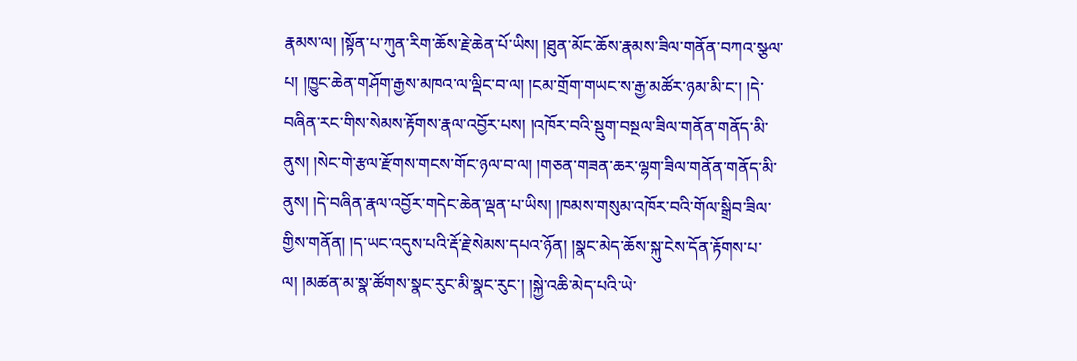རྣམས་ལ། །སྟོན་པ་ཀུན་རིག་ཆོས་རྗེ་ཆེན་པོ་ཡིས། །ཐུན་མོང་ཆོས་རྣམས་ཟིལ་གནོན་བཀའ་སྩལ་པ། །ཁྱུང་ཆེན་གཤོག་རྒྱས་མཁའ་ལ་ལྡིང་བ་ལ། །ངམ་གྲོག་གཡང་ས་རྒྱ་མཚོར་ཉམ་མི་ང་། །དེ་བཞིན་རང་གིས་སེམས་རྟོགས་རྣལ་འབྱོར་པས། །འཁོར་བའི་སྡུག་བསྔལ་ཟིལ་གནོན་གནོད་མི་ནུས། །སེང་གེ་རྩལ་རྫོགས་གངས་གོང་ཉལ་བ་ལ། །གཅན་གཟན་ཆར་ལྷག་ཟིལ་གནོན་གནོད་མི་ནུས། །དེ་བཞིན་རྣལ་འབྱོར་གདེང་ཆེན་ལྡན་པ་ཡིས། །ཁམས་གསུམ་འཁོར་བའི་གོལ་སྒྲིབ་ཟིལ་གྱིས་གནོན། །ད་ཡང་འདུས་པའི་རྡོ་རྗེ་སེམས་དཔའ་ཉོན། །སྣང་མེད་ཆོས་སྐུ་ངེས་དོན་རྟོགས་པ་ལ། །མཚན་མ་སྣ་ཚོགས་སྣང་རུང་མི་སྣང་རུང་། །སྐྱེ་འཆི་མེད་པའི་ཡེ་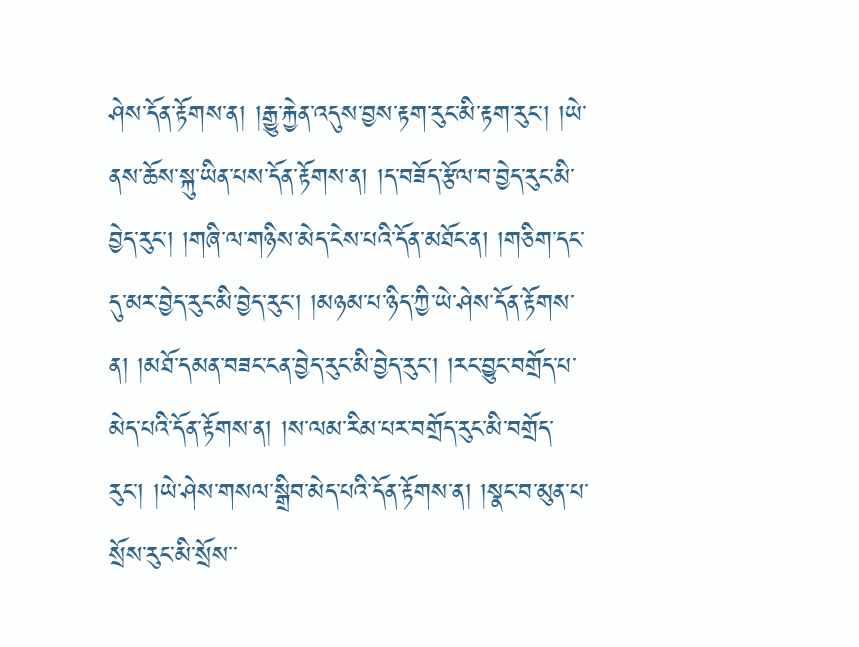ཤེས་དོན་རྟོགས་ན། །རྒྱུ་རྐྱེན་འདུས་བྱས་རྟག་རུང་མི་རྟག་རུང་། །ཡེ་ནས་ཆོས་སྐུ་ཡིན་པས་དོན་རྟོགས་ན། །ད་བཟོད་རྩོལ་བ་བྱེད་རུང་མི་བྱེད་རུང་། །གཞི་ལ་གཉིས་མེད་ངེས་པའི་དོན་མཐོང་ན། །གཅིག་དང་དུ་མར་བྱེད་རུང་མི་བྱེད་རུང་། །མཉམ་པ་ཉིད་ཀྱི་ཡེ་ཤེས་དོན་རྟོགས་ན། །མཐོ་དམན་བཟང་ངན་བྱེད་རུང་མི་བྱེད་རུང་། །རང་བྱུང་བགྲོད་པ་མེད་པའི་དོན་རྟོགས་ན། །ས་ལམ་རིམ་པར་བགྲོད་རུང་མི་བགྲོད་རུང་། །ཡེ་ཤེས་གསལ་སྒྲིབ་མེད་པའི་དོན་རྟོགས་ན། །སྣང་བ་མུན་པ་སྲོས་རུང་མི་སྲོས་་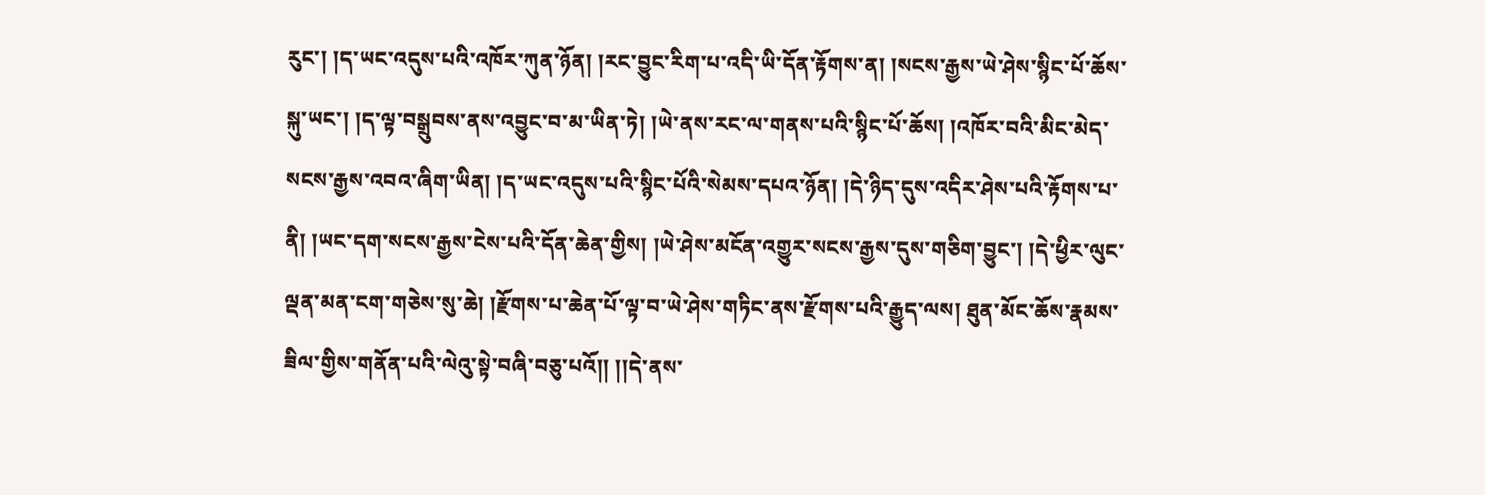རུང་། །ད་ཡང་འདུས་པའི་འཁོར་ཀུན་ཉོན། །རང་བྱུང་རིག་པ་འདི་ཡི་དོན་རྟོགས་ན། །སངས་རྒྱས་ཡེ་ཤེས་སྙིང་པོ་ཆོས་སྐུ་ཡང་། །ད་ལྟ་བསྒྲུབས་ནས་འབྱུང་བ་མ་ཡིན་ཏེ། །ཡེ་ནས་རང་ལ་གནས་པའི་སྙིང་པོ་ཆོས། །འཁོར་བའི་མིང་མེད་སངས་རྒྱས་འབའ་ཞིག་ཡིན། །ད་ཡང་འདུས་པའི་སྙིང་པོའི་སེམས་དཔའ་ཉོན། །དེ་ཉིད་དུས་འདིར་ཤེས་པའི་རྟོགས་པ་ནི། །ཡང་དག་སངས་རྒྱས་ངེས་པའི་དོན་ཆེན་གྱིས། །ཡེ་ཤེས་མངོན་འགྱུར་སངས་རྒྱས་དུས་གཅིག་བྱུང་། །དེ་ཕྱིར་ལུང་ལྡན་མན་ངག་གཅེས་སུ་ཆེ། །རྫོགས་པ་ཆེན་པོ་ལྟ་བ་ཡེ་ཤེས་གཏིང་ནས་རྫོགས་པའི་རྒྱུད་ལས། ཐུན་མོང་ཆོས་རྣམས་ཟིལ་གྱིས་གནོན་པའི་ལེའུ་སྟེ་བཞི་བཅུ་པའོ།། །།དེ་ནས་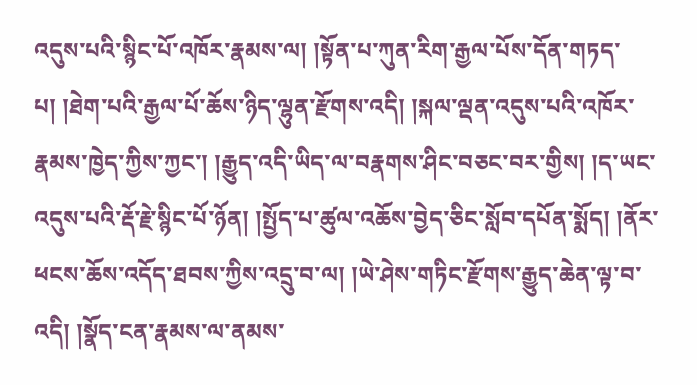འདུས་པའི་སྙིང་པོ་འཁོར་རྣམས་ལ། །སྟོན་པ་ཀུན་རིག་རྒྱལ་པོས་དོན་གཏད་པ། །ཐེག་པའི་རྒྱལ་པོ་ཆོས་ཉིད་ལྷུན་རྫོགས་འདི། །སྐལ་ལྡན་འདུས་པའི་འཁོར་རྣམས་ཁྱེད་ཀྱིས་ཀྱང་། །རྒྱུད་འདི་ཡིད་ལ་བརྣགས་ཤིང་བཅང་བར་གྱིས། །ད་ཡང་འདུས་པའི་རྡོ་རྗེ་སྙིང་པོ་ཉོན། །སྤྱོད་པ་ཚུལ་འཆོས་བྱེད་ཅིང་སློབ་དཔོན་སྨོད། །ནོར་ཕངས་ཆོས་འདོད་ཐབས་ཀྱིས་འདྲུ་བ་ལ། །ཡེ་ཤེས་གཏིང་རྫོགས་རྒྱུད་ཆེན་ལྟ་བ་འདི། །སྣོད་ངན་རྣམས་ལ་ནམས་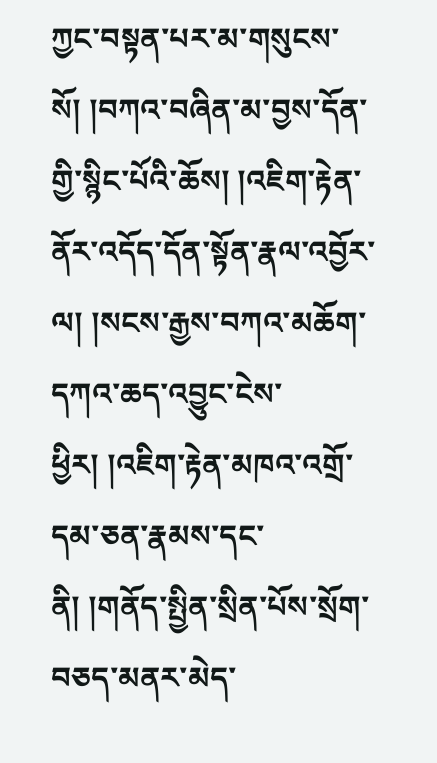ཀྱང་བསྟན་པར་མ་གསུངས་སོ། །བཀའ་བཞིན་མ་བྱས་དོན་གྱི་སྙིང་པོའི་ཆོས། །འཇིག་རྟེན་ནོར་འདོད་དོན་སྟོན་རྣལ་འབྱོར་ལ། །སངས་རྒྱས་བཀའ་མཆོག་དཀའ་ཆད་འབྱུང་ངེས་ཕྱིར། །འཇིག་རྟེན་མཁའ་འགྲོ་དམ་ཅན་རྣམས་དང་ནི། །གནོད་སྤྱིན་སྲིན་པོས་སྲོག་བཅད་མནར་མེད་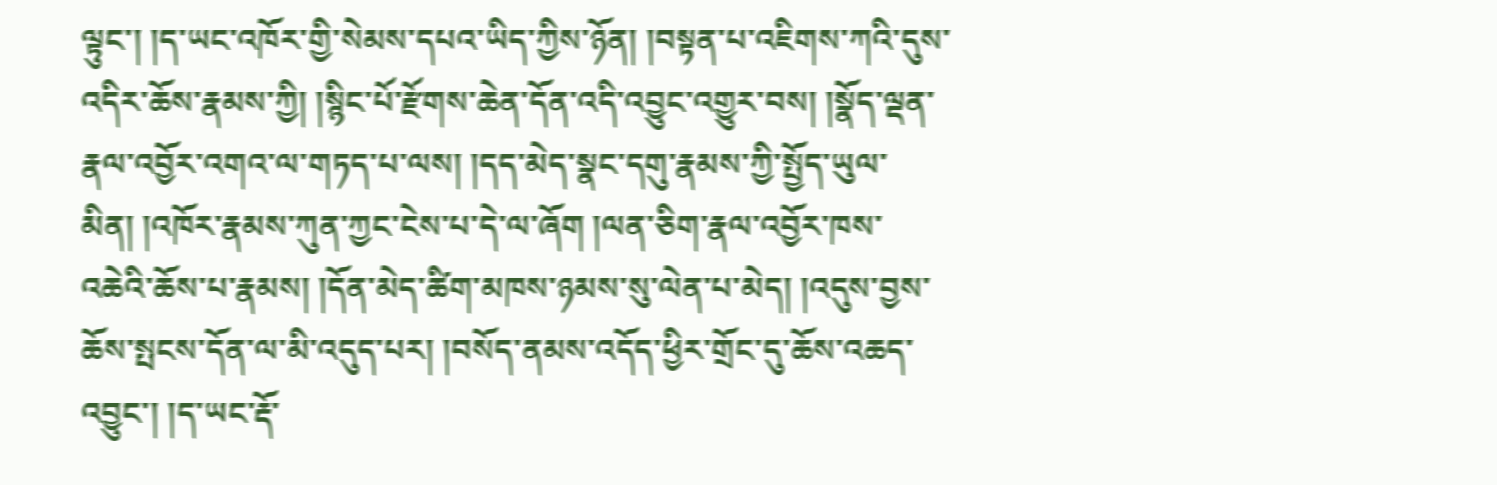ལྟུང་། །ད་ཡང་འཁོར་གྱི་སེམས་དཔའ་ཡིད་ཀྱིས་ཉོན། །བསྟན་པ་འཇིགས་ཀའི་དུས་འདིར་ཆོས་རྣམས་ཀྱི། །སྙིང་པོ་རྫོགས་ཆེན་དོན་འདི་འབྱུང་འགྱུར་བས། །སྣོད་ལྡན་རྣལ་འབྱོར་འགའ་ལ་གཏད་པ་ལས། །དད་མེད་སྣང་དགུ་རྣམས་ཀྱི་སྤྱོད་ཡུལ་མིན། །འཁོར་རྣམས་ཀུན་ཀྱང་ངེས་པ་དེ་ལ་ཞོག །ལན་ཅིག་རྣལ་འབྱོར་ཁས་འཆེའི་ཆོས་པ་རྣམས། །དོན་མེད་ཚིག་མཁས་ཉམས་སུ་ལེན་པ་མེད། །འདུས་བྱས་ཆོས་སྤངས་དོན་ལ་མི་འདུད་པར། །བསོད་ནམས་འདོད་ཕྱིར་གྲོང་དུ་ཆོས་འཆད་འབྱུང་། །ད་ཡང་རྡོ་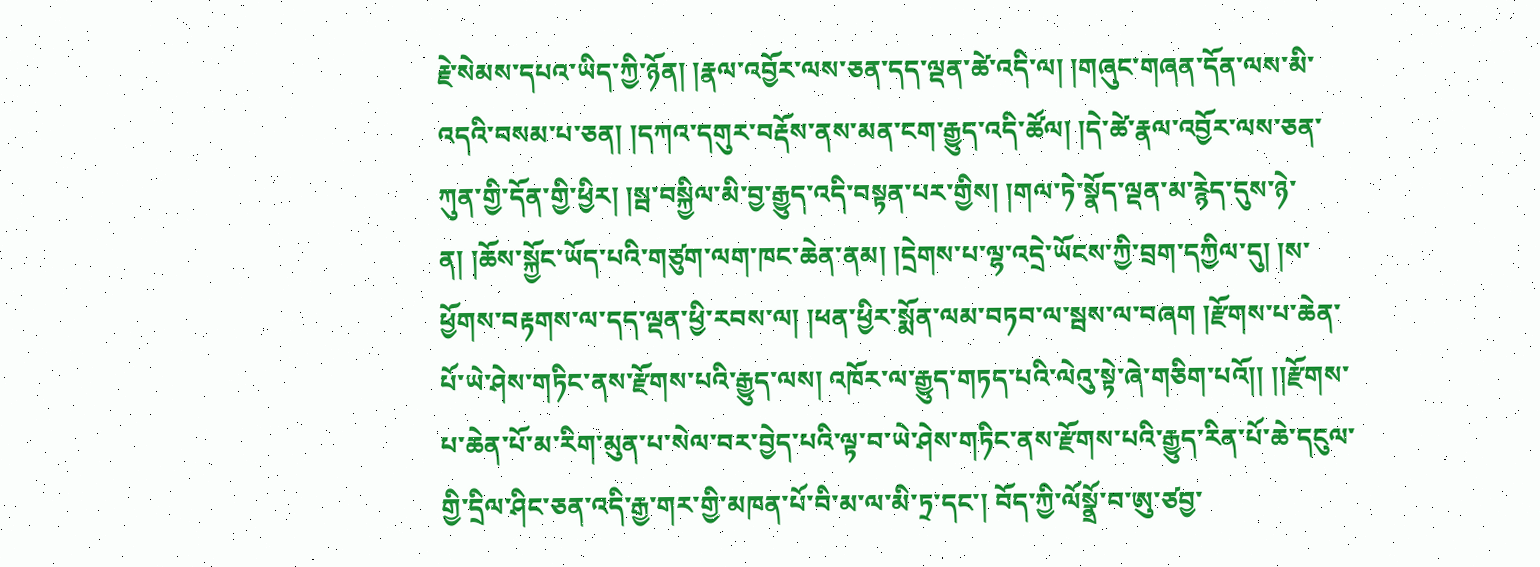རྗེ་སེམས་དཔའ་ཡིད་ཀྱི་ཉོན། །རྣལ་འབྱོར་ལས་ཅན་དད་ལྡན་ཚེ་འདི་ལ། །གཞུང་གཞན་དོན་ལས་མི་འདའི་བསམ་པ་ཅན། །དཀའ་དགུར་བརྡོས་ནས་མན་ངག་རྒྱུད་འདི་ཚོལ། །དེ་ཚེ་རྣལ་འབྱོར་ལས་ཅན་ཀུན་གྱི་དོན་གྱི་ཕྱིར། །སྦ་བསྐྱིལ་མི་བྱ་རྒྱུད་འདི་བསྟན་པར་གྱིས། །གལ་ཏེ་སྣོད་ལྡན་མ་རྙེད་དུས་ཉེ་ན། །ཆོས་སྐྱོང་ཡོད་པའི་གཙུག་ལག་ཁང་ཆེན་ནམ། །དྲེགས་པ་ལྷ་འདྲེ་ཡོངས་ཀྱི་བྲག་དཀྱིལ་དུ། །ས་ཕྱོགས་བརྟགས་ལ་དད་ལྡན་ཕྱི་རབས་ལ། །ཕན་ཕྱིར་སྨོན་ལམ་བཏབ་ལ་སྦས་ལ་བཞག །རྫོགས་པ་ཆེན་པོ་ཡེ་ཤེས་གཏིང་ནས་རྫོགས་པའི་རྒྱུད་ལས། འཁོར་ལ་རྒྱུད་གཏད་པའི་ལེའུ་སྟེ་ཞེ་གཅིག་པའོ།། །།རྫོགས་པ་ཆེན་པོ་མ་རིག་མུན་པ་སེལ་བར་བྱེད་པའི་ལྟ་བ་ཡེ་ཤེས་གཏིང་ནས་རྫོགས་པའི་རྒྱུད་རིན་པོ་ཆེ་དངུལ་གྱི་དྲིལ་ཤིང་ཅན་འདི་རྒྱ་གར་གྱི་མཁན་པོ་བི་མ་ལ་མི་ཏྲ་དང་། བོད་ཀྱི་ལོསྣྲོ་བ་ཨུ་ཙབྱ་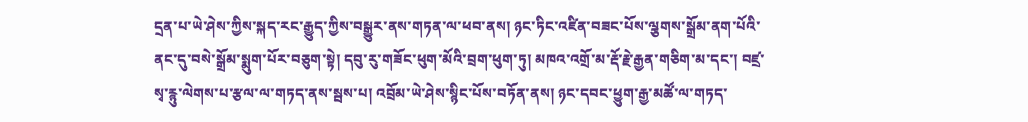དྲན་པ་ཡེ་ཤེས་ཀྱིས་སྐད་རང་རྒྱུད་ཀྱིས་བསྒྱུར་ནས་གཏན་ལ་ཕབ་ནས། ཉང་ཏིང་འཛིན་བཟང་པོས་ལྕགས་སྒྲོམ་ནག་པོའི་ནང་དུ་བསེ་སྒྲོམ་སྨུག་པོར་བཅུག་སྟེ། དབུ་རུ་གཟོང་ཕུག་མོའི་བྲག་ཕུག་ཏུ། མཁའ་འགྲོ་མ་རྡོ་རྗེ་རྒྱན་གཅིག་མ་དང་། བཛྲ་སྭ་རྙུ་ལེགས་པ་རྩལ་ལ་གཏད་ནས་སྦས་པ། འབྲོམ་ཡེ་ཤེས་སྙིང་པོས་བཏོན་ནས། ཉང་དབང་ཕྱུག་རྒྱ་མཚོ་ལ་གཏད་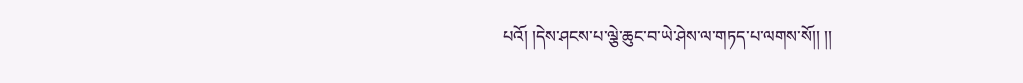པའོ། །དེས་ཤངས་པ་ལྕེ་ཆུང་བ་ཡེ་ཤེས་ལ་གཏད་པ་ལགས་སོ།། །།